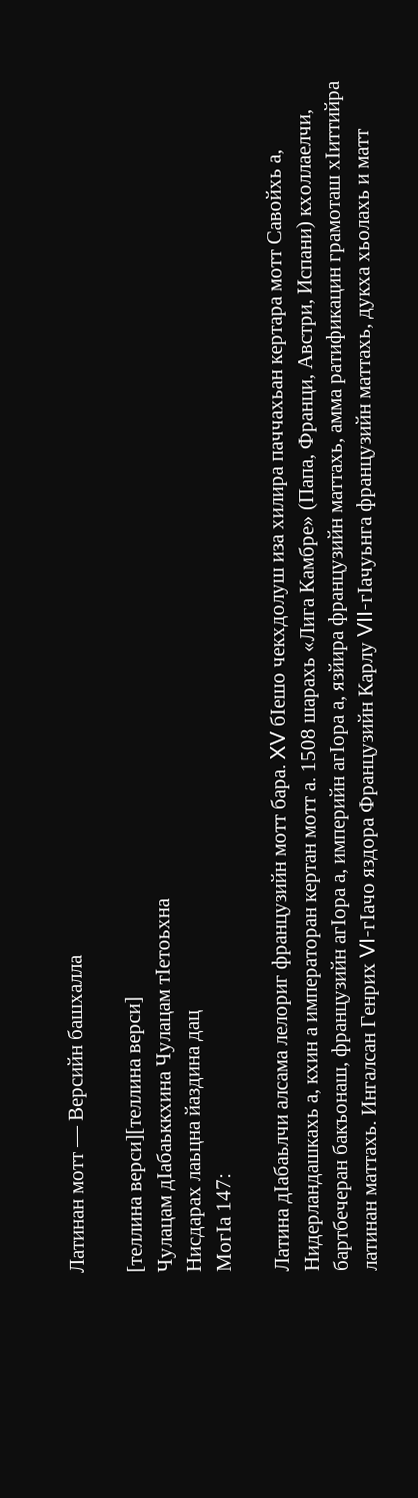Латинан мотт — Версийн башхалла

[теллина верси][теллина верси]
Чулацам дӀабаьккхина Чулацам тӀетоьхна
Нисдарах лаьцна йаздина дац
МогӀа 147:

Латина дӀабаьлчи алсама лелориг французийн мотт бара. XV бӀешо чекхдолуш иза хилира паччахьан кертара мотт Савойхь а, Нидерландашкахь а, кхин а императоран кертан мотт а. 1508 шарахь «Лига Камбре» (Папа, Франци, Австри, Испани) кхоллаелчи, бартбечеран бакъонаш, французийн агӀора а, империйн агӀора а, язйира французийн маттахь, амма ратификацин грамоташ хӀиттийра латинан маттахь. Ингалсан Генрих VI-гӀачо яздора Французийн Карлу VII-гӀачуьнга французийн маттахь, дукха хьолахь и матт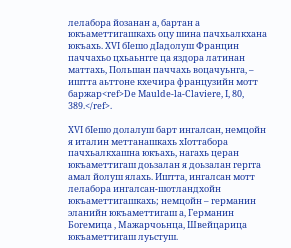лелабора йозанан а, бартан а юкъаметтигашкахь оцу шина пачхьалкхана юкъахь. XVI бӀешо дӀадолуш Францин паччахьо цхьаьнгге ца яздора латинан маттахь, Польшан паччахь воцачуьнга, – иштта аьттоне кхечира французийн мотт баржар<ref>De Maulde-la-Claviere, I, 80, 389.</ref>.

XVI бӀешо долалуш барт ингалсан, немцойн я италин меттанашкахь хӀоттабора пачхьалкхашна юкъахь, нагахь церан юкъаметтигаш доьзалан я доьзалан гергга амал йолуш ялахь. Иштта, ингалсан мотт лелабора ингалсан-шотландхойн юкъаметтигашкахь; немцойн – германин эланийн юкъаметтигаш а, Германин Богемица , Мажарчоьнца, Швейцарица юкъаметтигаш луьстуш.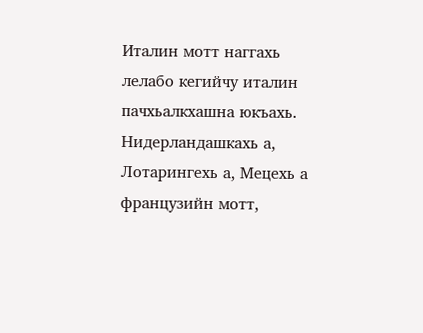Италин мотт наггахь лелабо кегийчу италин пачхьалкхашна юкъахь. Нидерландашкахь а, Лотарингехь а, Мецехь а французийн мотт,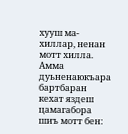хууш ма-хиллар, ненан мотт хилла. Амма дуьненаюкъара бартбаран кехат яздеш цамагабора шиъ мотт бен: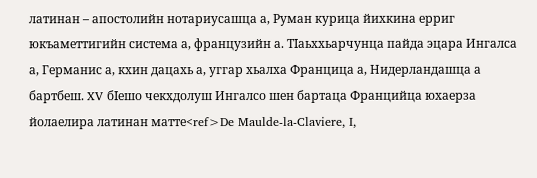латинан – апостолийн нотариусашца а, Руман курица йихкина ерриг юкъаметтигийн система а, французийн а. ТӀаьххьарчунца пайда эцара Ингалса а, Германис а, кхин дацахь а, уггар хьалха Францица а, Нидерландашца а бартбеш. XV бӀешо чекхдолуш Ингалсо шен бартаца Францийца юхаерза йолаелира латинан матте<ref>De Maulde-la-Claviere, I,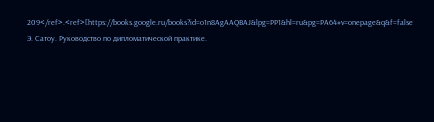209</ref>.<ref>[https://books.google.ru/books?id=o1n8AgAAQBAJ&lpg=PP1&hl=ru&pg=PA64#v=onepage&q&f=false Э. Сатоу. Руководство по дипломатической практике.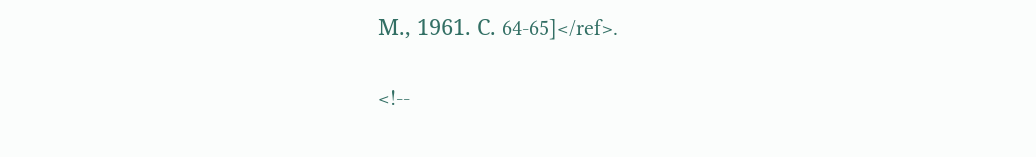М., 1961. С. 64-65]</ref>.

<!--